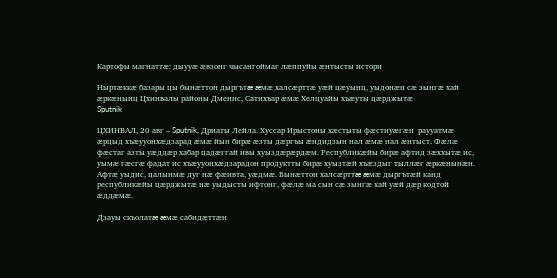Картофы магнаттӕ: дыууӕ ӕвзонг чысангоймаг лӕппуйы ӕнтысты истори

Ныртæккæ базары цы бынæттон дыргътæ æмæ халсæрттæ уæй цæуынц, уыдонæн сæ зынгæ хай ӕркӕнынц Цхинвалы районы Дменис, Сатихъар æмæ Хелцуайы хъæуты цæрджытæ
Sputnik

ЦХИНВАЛ, 20 авг – Sputnik, Дриаты Лейла. Хуссар Ирыстоны хæстыты фæстиуæгæн  раууатмæ æрцыд хъæууонхæдзарад æмæ йын бирæ ӕзты дæргъы æндидзын нал æмæ нал æнтыст. Фæлæ фæстаг азты уæддæр хабар цадæггай ивы хуыздæрæрдæм. Республикæйы бирæ афтид зæххытæ ис, уымæ гæсгæ фадат ис хъæууонхæдзарадон продуктты бирæ хуызтæй хъæздыг тыллæг æркæнынæн. Афтæ уыдис, цалынмæ дуг нæ фæивта, уæдмæ. Бынæттон халсæрттæ æмæ дыргътæй канд республикӕйы цӕрджытӕ нӕ уыдысты ифтонг, фæлæ ма сын сæ зынгæ хай уæй дæр кодтой ӕддӕмӕ.

Дзауы скъолатæ æмæ сабидæттæн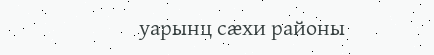уарынц сæхи районы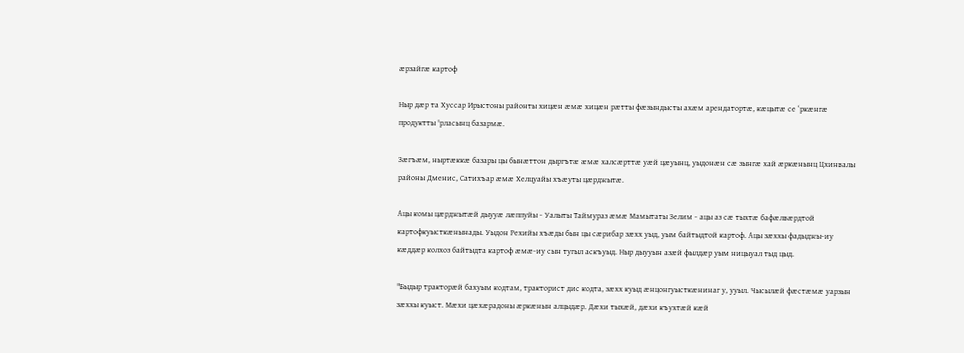æрзайгæ картоф

Ныр дӕр та Хуссар Ирыстоны районты хицæн æмæ хицæн рæтты фæзындысты ахæм арендатортæ, кæцытæ се ‘ркæнгæ продуктты 'рласынц базармæ.

Зӕгъӕм, ныртæккæ базары цы бынæттон дыргътæ æмæ халсæрттæ уæй цæуынц, уыдонæн сæ зынгæ хай ӕркӕнынц Цхинвалы районы Дменис, Сатихъар æмæ Хелцуайы хъæуты цæрджытæ.

Ацы комы цæрджытæй дыууæ лæппуйы - Уалыты Таймураз ӕмӕ Мамытаты Зелим - ацы аз сæ тыхтæ бафæлвæрдтой картофкуысткæнынады. Уыдон Рехийы хъæды бын цы сæрибар зæхх уыд, уым байтыдтой картоф. Ацы зæххы фадыджы-иу кæддæр колхоз байтыдта картоф æмæ-иу сын тугыл аскъуыд. Ныр дыууын азæй фылдæр уым ницыуал тыд цыд.

"Быдыр тракторæй бахуым кодтам, тракторист дис кодта, зæхх куыд æнцонгуысткæнинаг у, ууыл. Чысылæй фæстæмæ уарзын зæххы куыст. Мæхи цæхæрадоны æркæнын алцыдæр. Дæхи тыхæй, дæхи къухтæй кæй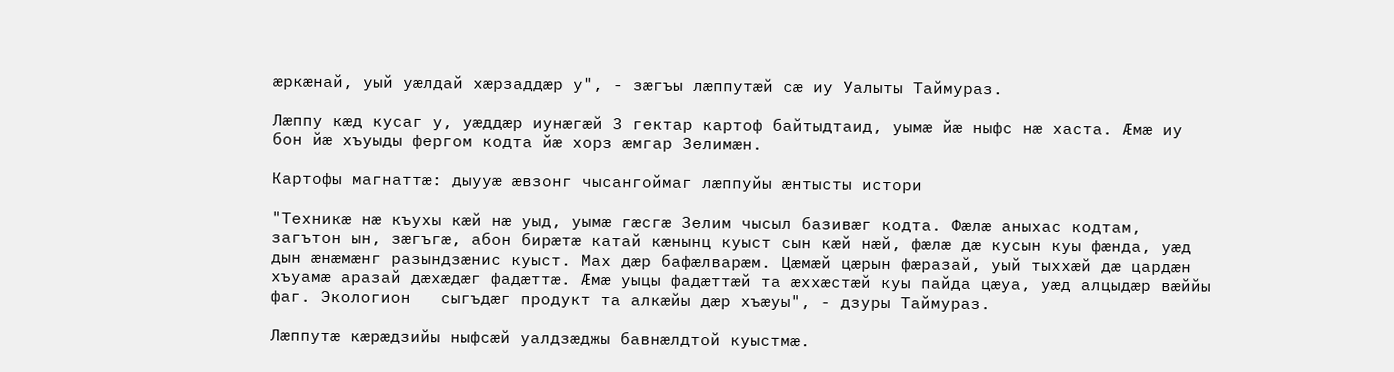æркæнай, уый уæлдай хæрзаддæр у", - зæгъы лæппутæй сæ иу Уалыты Таймураз.

Лæппу кæд кусаг у, уæддæр иунæгæй 3 гектар картоф байтыдтаид, уымæ йæ ныфс нæ хаста. Æмæ иу бон йæ хъуыды фергом кодта йæ хорз æмгар Зелимæн.

Картофы магнаттӕ: дыууӕ ӕвзонг чысангоймаг лӕппуйы ӕнтысты истори

"Техникæ нæ къухы кæй нæ уыд, уымæ гæсгæ Зелим чысыл базивæг кодта. Фæлæ аныхас кодтам, загътон ын, зæгъгæ, абон бирæтæ катай кæнынц куыст сын кæй нæй, фæлæ дæ кусын куы фæнда, уæд дын æнæмæнг разындзæнис куыст. Мах дæр бафæлварæм. Цæмæй цæрын фæразай, уый тыххæй дæ цардæн хъуамæ аразай дæхæдæг фадæттæ. Æмæ уыцы фадæттæй та æххæстæй куы пайда цæуа, уæд алцыдæр вæййы фаг. Экологион   сыгъдæг продукт та алкæйы дæр хъæуы", - дзуры Таймураз.

Лæппутæ кæрæдзийы ныфсæй уалдзæджы бавнæлдтой куыстмæ.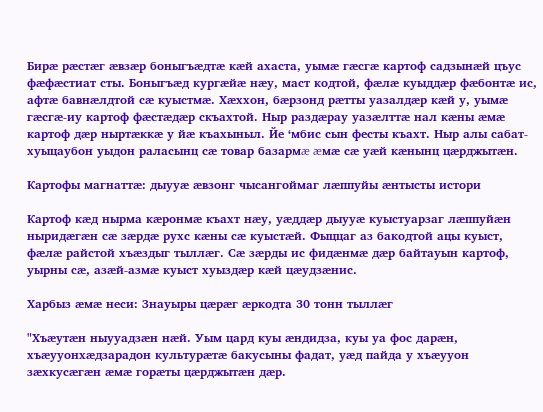Бирæ рæстæг æвзæр боныгъæдтæ кæй ахаста, уымæ гæсгæ картоф садзынæй цъус фæфæстиат сты. Боныгъæд кургæйæ нæу, маст кодтой, фæлæ куыддæр фæбонтæ ис, афтæ бавнæлдтой сæ куыстмæ. Хæххон, бæрзонд рæтты уазалдæр кæй у, уымæ гæсгæ-иу картоф фæстæдæр скъахтой. Ныр раздæрау уазæлттæ нал кæны æмæ картоф дæр ныртæккæ у йæ къахыныл. Йе ‘мбис сын фесты къахт. Ныр алы сабат-хуыцаубон уыдон раласынц сæ товар базармæ æмæ сæ уæй кæнынц цæрджытæн.

Картофы магнаттӕ: дыууӕ ӕвзонг чысангоймаг лӕппуйы ӕнтысты истори

Картоф кæд нырма кæронмæ къахт нæу, уæддæр дыууæ куыстуарзаг лæппуйæн ныридæгæн сæ зæрдæ рухс кæны сæ куыстæй. Фыццаг аз бакодтой ацы куыст, фæлæ райстой хъæздыг тыллæг. Сæ зæрды ис фидæнмæ дæр байтауын картоф, уырны сæ, азæй-азмæ куыст хуыздæр кæй цæудзæнис.

Харбыз æмæ неси: Знауыры цæрæг æркодта 30 тонн тыллæг

"Хъæутæн ныууадзæн нæй. Уым цард куы æндидза, куы уа фос дарæн, хъæууонхæдзарадон культурæтæ бакусыны фадат, уæд пайда у хъæууон  зæхкусæгæн æмæ горæты цæрджытæн дæр.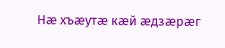Нæ хъæутæ кæй æдзæрæг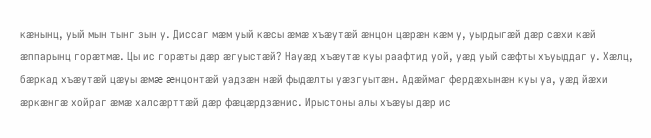кæнынц, уый мын тынг зын у. Диссаг мæм уый кæсы æмæ хъæутæй æнцон цæрæн кæм у, уырдыгæй дæр сæхи кæй æппарынц горæтмæ. Цы ис горæты дæр æгуыстæй? Науæд хъæутæ куы раафтид уой, уæд уый сæфты хъуыддаг у. Хæлц, бæркад хъæутæй цæуы æмæ æнцонтæй уадзæн нæй фыдæлты уæзгуытæн. Адæймаг фердæхынæн куы уа, уæд йæхи æркæнгæ хойраг æмæ халсæрттæй дæр фæцæрдзæнис. Ирыстоны алы хъæуы дæр ис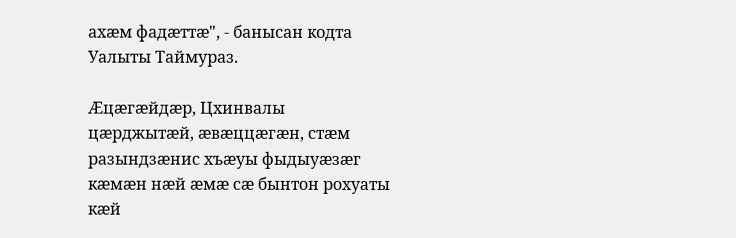ахæм фадæттӕ", - банысан кодта Уалыты Таймураз.

Æцæгæйдæр, Цхинвалы цæрджытæй, æвæццæгæн, стæм разындзæнис хъæуы фыдыуæзæг кæмæн нæй æмæ сæ бынтон рохуаты кӕй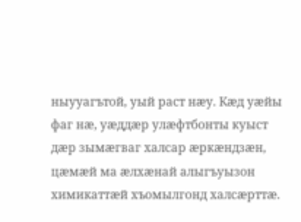ныууагътой, уый раст нæу. Кæд уæйы фаг нæ, уæддæр улæфтбонты куыст дӕр зымæгваг халсар ӕркӕндзӕн, цæмæй ма æлхæнай алыгъуызон химикаттæй хъомылгонд халсæрттæ.